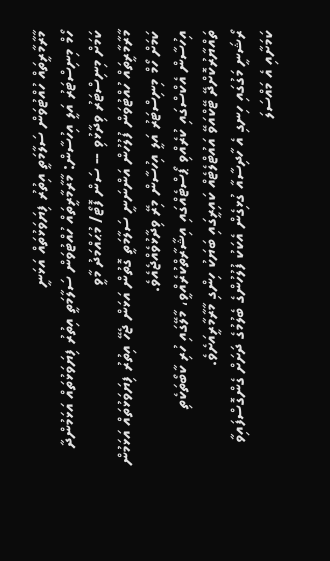މާރާމާރީތައް ހުއްޓުވަން ސަލާމަތީ އިތުރު ފިޔަވަޅުތައް އަޅަނީ
ހޯމް މިނިސްޓަރު އަލީ އިހުސާން: މާރާމާރީތައް ހުއްޓުވަން ސަލާމަތީ އިތުރު ފިޔަވަޅުތައް އަޅަމުންދާ ކަމަށް މިނިސްޓަރު ވިދާޅުވި -- ސަން ފޮޓޯ/ މުޙައްމަދު މާވީ
މާރާމާރީތައް ހުއްޓުވަން ފުލުހުން އަންނަނީ ސަލާމަތީ ގޮތުން އަޅަން ޖެހޭ އިތުރު ފިޔަވަޅުތައް އަޅަމުން ކަމަށް ހޯމް މިނިސްޓަރު އަލީ އިހުސާން މިރޭ ވިދާޅުވެއްޖެއެވެ.
އިހުސާން އެކްސްގައި ކުރެއްވި ޕޯސްޓެއްގައި އިޝާރާތްކުރެއްވީ، މާލޭގައި ހުރި ކާބޯތަކެތި ތައްޔާރުކޮށްދޭ ޓޭކްއަވޭ އައުޓްލެޓެއް ކައިރީގައި ބަޔަކު ހިންގި މާރާމާރީއަށެވެ.
ރޯޝަނީ މަގުގައި ހިނގި އެ ހާދިސާއާ ގުޅިގެން އެކަކު ފުލުހުންގެ ބެލުމުގެ ދަށަށް ގެންގޮސްފައިވާ ކަމަށާއި އެ މައްސަލަ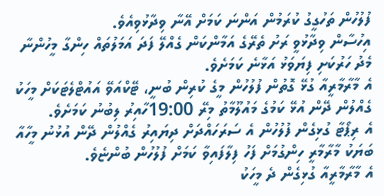ފުލުހުން ތަހުގީގު ކުރަމުން އަންނަ ކަމަށް އޭނާ ވިދާޅުވިއެވެ.
އިހުސާން ވިދާޅުވީ ރަށު ތެރޭގެ އަމާންކަން ގެއްލޭ ފަދަ އަމަލުތައް ހިންގާ މީހުންނާ މެދު ހަރުކަށި ފިޔަވަޅު އަޅާނެ ކަމަށެވެ.
އެ މާރާމާރީއާ ގުޅޭ ގޮތުން ފުލުހުން މީގެ ކުރިން ބުނީ، ޓޭކްއަވޭ އައުޓްލެޓަކަށް މީހަކު ގެއްލުން ދޭން އުޅޭ ކަމުގެ މައުލޫމާތު މިރޭ 19:00ހާއިރު ލިބުނު ކަމަށެވެ.
އެ ރިޕޯޓާ ގުޅިގެން ފުލުހުން އެ ސަރަހައްދަށް ދިޔައިރު ގެއްލުން ދޭން އުޅުނު މީހާއާ ބަޔަކު މާރާމާރީ ހިންގުމަށް ފަހު ފިލާފައިވާ ކަމަށް ފުލުހުން ބުންޏެވެ.
އެ މާރާމާރީއާ ގުޅިގެން ދެ މީހަކު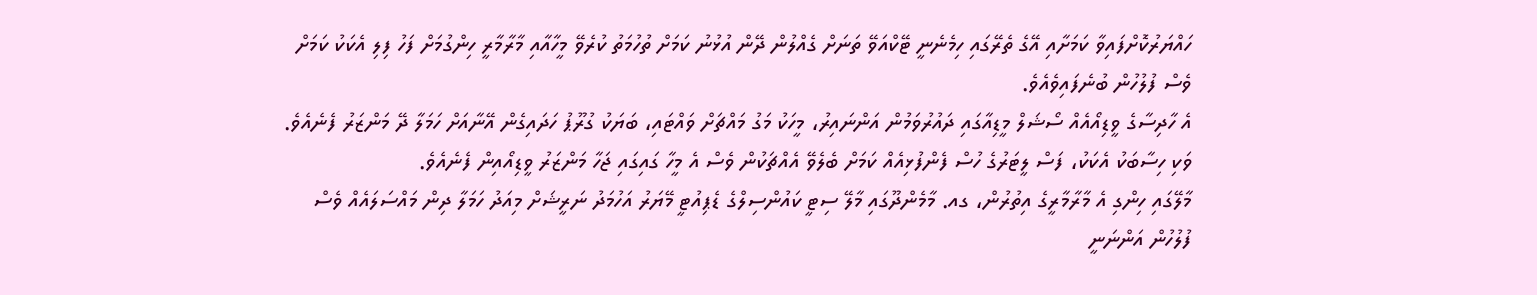ހައްޔަރުކޮށްފައިވާ ކަމަށާއި އޭގެ ތެރޭގައި ހިމެނެނީ ޓޭކްއަވޭ ތަނަށް ގެއްލުން ދޭން އުޅުނު ކަމަށް ތުހުމަތު ކުރެވޭ މީހާއާއި މާރާމާރީ ހިންގުމަށް ފަހު ފިލި އެކަކު ކަމަށް ވެސް ފުލުހުން ބުނެފައިވެއެވެ.
އެ ހާދިސާގެ ވީޑިއޯއެއް ސޯޝަލް މީޑިއާގައި ދައުރުވަމުން އަންނައިރު، މީހަކު މަގު މައްޗަށް ވައްޓައި، ބަޔަކު ގުރޫޕު ހަދައިގެން އޭނާއަށް ހަމަލާ ދޭ މަންޒަރު ފެނެއެވެ. ވަކި ހިސާބަކު އެކަކު، ފަސް ލީޓަރުގެ ހުސް ފެންފުޅިއެއް ކަމަށް ބެލެވޭ އެއްޗަކުން ވެސް އެ މީހާ ގައިގައި ޖަހާ މަންޒަރު ވީޑިއޯއިން ފެނެއެވެ.
މާލޭގައި ހިންގި އެ މާރާމާރީގެ އިތުރުން، ގއ. މާމެންދޫގައި މާލޭ ސިޓީ ކައުންސިލްގެ ޑެޕިއުޓީ މޭޔަރު އަހުމަދު ނަރީޝަށް މިއަދު ހަމަލާ ދިން މައްސަލައެއް ވެސް ފުލުހުން އަންނަނީ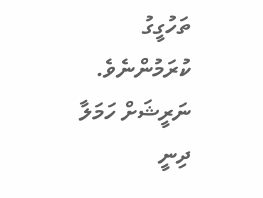ތަހުގީގު ކުރަމުންނެވެ.
ނަރީޝަށް ހަމަލާ ދިނީ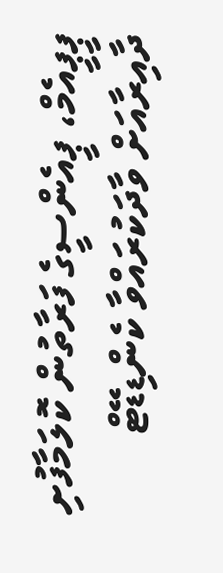ޕީޕީއެމް، ޕީއެންސީގެ ފަރާތުން ކޮލަމާފުށި ދާއިރާއަށް ވާދަކުރައްވާ ކެންޑިޑޭޓް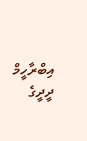އިބްރާހީމް ދީދީގެ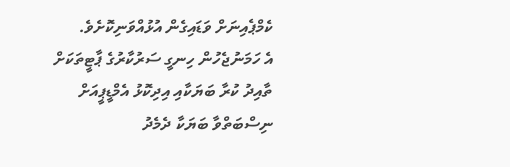ކެމްޕެއިނަށް ވަޑައިގެން އުޅުއްވަނިކޮށެވެ.
އެ ހަމަނުޖެހުން ހިނގީ ސަރުކާރުގެ ޕާޓީތަކަށް ތާއިދު ކުރާ ބަޔަކާއި އިދިކޮޅު އެމްޑީޕީއަށް ނިސްބަތްވާ ބަޔަކާ ދެމެދު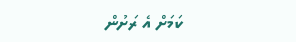ކަމަށް އެ ރަށުން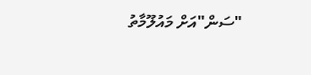"ސަން"އަށް މައުލޫމާތު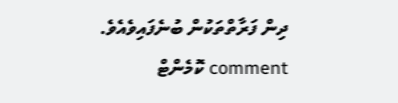ދިން ފަރާތްތަކުން ބުނެފައިވެއެވެ.
comment ކޮމެންޓް